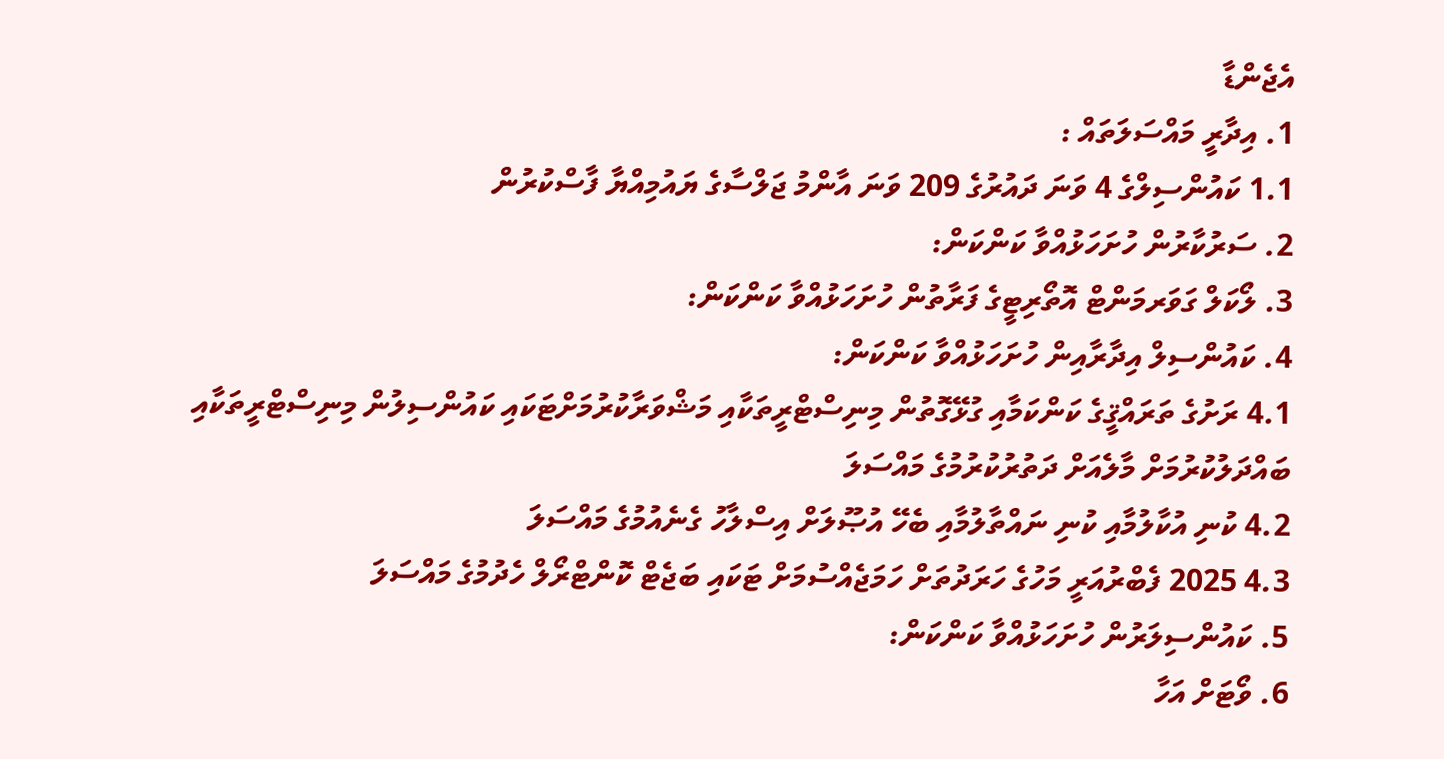އެޖެންޑާ
1. އިދާރީ މައްސަލަތައް :
1.1 ކައުންސިލްގެ 4 ވަނަ ދައުރުގެ 209 ވަނަ އާންމު ޖަލްސާގެ ޔައުމިއްޔާ ފާސްކުރުން
2. ސަރުކާރުން ހުށަހަޅުއްވާ ކަންކަން:
3. ލޯކަލް ގަވަރމަންޓް އޮތޯރިޓީގެ ފަރާތުން ހުށަހަޅުއްވާ ކަންކަން:
4. ކައުންސިލް އިދާރާއިން ހުށަހަޅުއްވާ ކަންކަން:
4.1 ރަށުގެ ތަރައްޤީގެ ކަންކަމާއި ގުޅޭގޮތުން މިނިސްޓްރީތަކާއި މަޝްވަރާކުރުމަށްޓަކައި ކައުންސިލުން މިނިސްޓްރީތަކާއި ބައްދަލުކުރުމަށް މާލެއަށް ދަތުރުކުރުމުގެ މައްސަލަ
4.2 ކުނި އުކާލުމާއި ކުނި ނައްތާލުމާއި ބެހޭ އުޞޫލަށް އިސްލާހު ގެނެއުމުގެ މައްސަލަ
4.3 2025 ފެބްރުއަރީ މަހުގެ ހަރަދުތަށް ހަމަޖެއްސުމަށް ޓަކައި ބަޖެޓް ކޮންޓްރޯލް ހެދުމުގެ މައްސަލަ
5. ކައުންސިލަރުން ހުށަހަޅުއްވާ ކަންކަން:
6. ވޯޓަށް އަހާ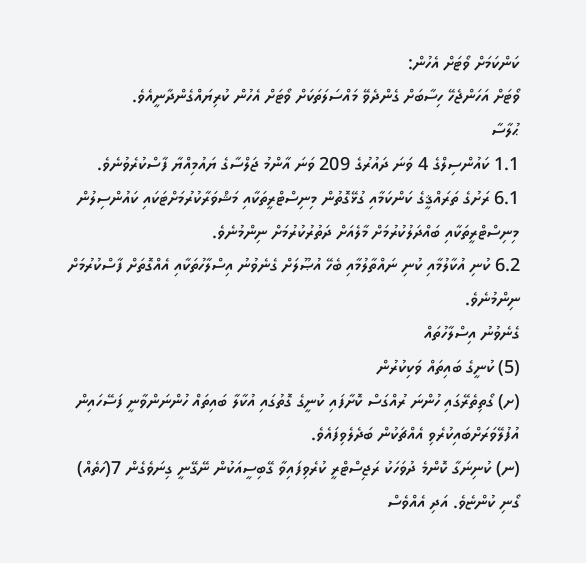ކަންކަމަށް ވޯޓަށް އެހުން:
ވޯޓަށް އަހަންޖެހޭ ހިސާބަށް ގެންދެވޭ މައްސަލަތަކަށް ވޯޓަށް އެހުން ކުރިޔައްގެންދާނީއެވެ.
ޙުލާސާ
1.1 ކައުންސިލްގެ 4 ވަނަ ދައުރުގެ 209 ވަނަ އާންމު ޖަލްސާގެ ޔައުމިއްޔާ ފާސްކުރެވުނެވެ.
6.1 ރަށުގެ ތަރައްޤީގެ ކަންކަމާއި ގުޅޭގޮތުން މިނިސްޓްރީތަކާއި މަޝްވަރާކުރުމަށްޓަކައި ކައުންސިލުން މިނިސްޓްރީތަކާއި ބައްދަލުކުރުމަށް މާލެއަށް ދަތުރުކުރުމަށް ނިންމުނެވެ.
6.2 ކުނި އުކާލުމާއި ކުނި ނައްތާލުމާއި ބެހޭ އުޞޫލަށް ގެނެވުނު އިސްލާހުތަކާއި އެއްގޮތަށް ފާސްކުރުމަށް ނިންމުނެވެ.
ގެނެވުނު އިސްލާހުތައް
(5) ކުނީގެ ބައިތައް ވަކިކުރުން
(ށ) ގޯތިތެރޭގައި ހުންނަ ރުއްގަސް ކޮށާފައި ކުނީގެ ގޮތުގައި އުކާލާ ބައިތައް ހުންނަންވާނީ ފަސޭހައިން އުފުލޭވަރަށްބައިކުރެވި އެއްޗަކުން ބަދެލެވިފައެވެ.
(ނ) ކުނިނަގާ ކޮންމެ ދުވަހަކު ރަޖިސްޓްރީ ކުރެވިފައިވާ ގޭބިސީއަކުން ނޭގޭނީ ގިނަވެގެން 7(ހަތެއް) ގޯނި ކުންޏެވެ. އަދި އެއްވެސް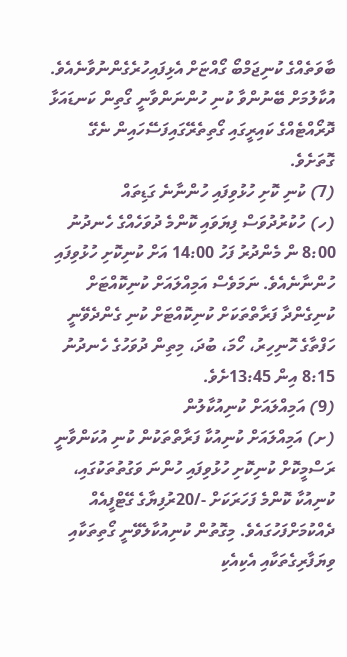ބާވަތެއްގެ ކުނިޖަމްބޯ ގޯއްޏަށް އެޅިފައިހުރެގެންނުވާނެއެވެ. އުކާލުމަށް ބޭނުންވާ ކުނި ހުންނަންވާނީ ގޯތިން ކަނޑައަޅާ ދޮރޯއްޓެއްގެ ކައިރީގައި ގޯތިތެރޭގައިފަސޭހައިން ނެގޭ ގޮތަށެވެ.
(7) ކުނި ކޮށި ހުޅުވިފައި ހުންނާނެ ގަޑިތައް
(ހ) ހުކުރުދުވަސް ފިޔަވައި ކޮންމެ ދުވަހެއްގެ ހެނދުނު 8:00 ން މެންދުރު ފަހު 14:00 އަށް ކުނިކޮށި ހުޅުވިފައި ހުންނާނެއެވެ. ނަމަވެސް އަމިއްލައަށް ކުނިކޮއްޓަށް ކުނިގެންދާ ފަރާތްތަކަށް ކުނިކޮއްޓަށް ކުނި ގެންދެވޭނީ ހަފްތާގެ ހޮނިހިރު، ހޯމަ، ބުދަ، މިތިން ދުވަހުގެ ހެނދުނު 8:15 އިން 13:45ށެވެ.
(9) އަމިއްލައަށް ކުނިއުކާލުން
(ށ) އަމިއްލައަށް ކުނިއުކާ ފަރާތްތަކުން ކުނި އުކަންވާނީ ރަސްމީކޮށް ކުނިކޮށި ހުޅުވިފައި ހުންނަ ވަގުތުތަކުގައި، ކުނިއުކާ ކޮންމެ ފަހަރަކަށް -/20ރުފިޔާގެ ގޭޓްފީއެއް ދެއްކުމަށްފަހުގައެވެ. މިގޮތުން ކުނިއުކާލެވޭނީ ގޯތިތަކާއި ވިޔަފާރިގެތަކާއި އެކިއެކި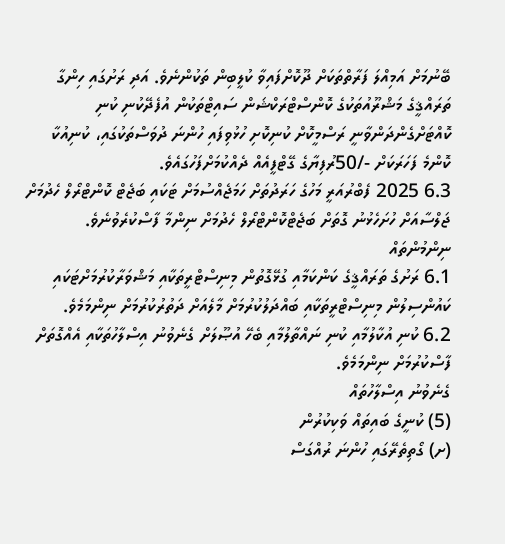ބޭނުމަށް އަމިއްލަ ފަރާތްތަކަށް ދޫކޮށްފައިވާ ކުލީބިން ތަކުންނެވެ. އަދި ރަށުގައި ހިންގާ ތަރައްޤީގެ މަޝްރޫއުތަކުގެ ކޮންސްޓްރަކްޝަން ސައިޓްތަކުން އުފެދޭކުނި ކުނި ކޮއްޓަށްގެންދަންވާނީ ރަސްމީކޮށް ކުނިކޮށި ހުޅުވިފައި ހުންނަ ދުވަސްތަކުގައި، ކުނިއުކާ ކޮންމެ ފަހަރަކަށް -/50ރުފިޔާގެ ގޭޓްފީއެއް ދެއްކުމަށްފަހުގައެވެ.
6.3 2025 ފެބްރުއަރީ މަހުގެ ހަރަދުތަށް ހަމަޖެއްސުމަށް ޓަކައި ބަޖެޓް ކޮންޓްރޯލް ހެދުމަށް ޖަލްސާއަށް ހުށަހެޅުނު ގޮތަށް ބަޖެޓްކޮންޓްރޯލް ހެދުމަށް ނިންމާ ފާސްކުރެވުނެވެ.
ނިންމުންތައް
6.1 ރަށުގެ ތަރައްޤީގެ ކަންކަމާއި ގުޅޭގޮތުން މިނިސްޓްރީތަކާއި މަޝްވަރާކުރުމަށްޓަކައި ކައުންސިލުން މިނިސްޓްރީތަކާއި ބައްދަލުކުރުމަށް މާލެއަށް ދަތުރުކުރުމަށް ނިންމަމެވެ.
6.2 ކުނި އުކާލުމާއި ކުނި ނައްތާލުމާއި ބެހޭ އުޞޫލަށް ގެނެވުނު އިސްލާހުތަކާއި އެއްގޮތަށް ފާސްކުރުމަށް ނިންމަމެވެ.
ގެނެވުނު އިސްލާހުތައް
(5) ކުނީގެ ބައިތައް ވަކިކުރުން
(ށ) ގޯތިތެރޭގައި ހުންނަ ރުއްގަސް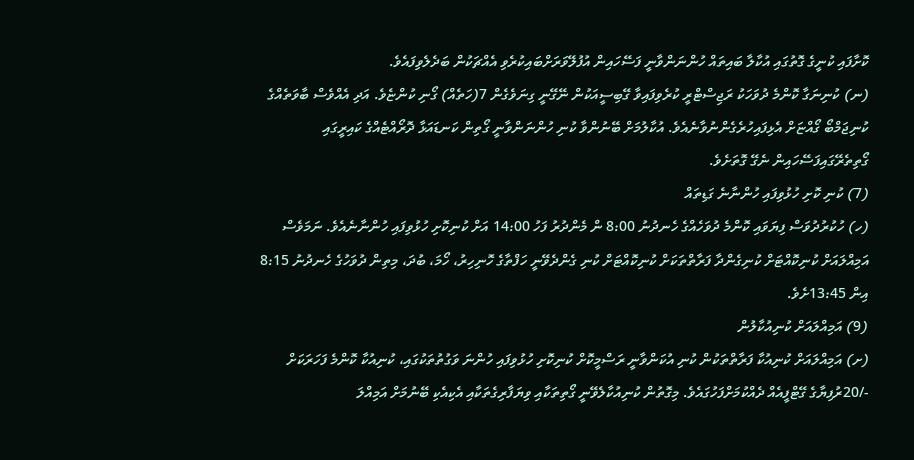ކޮށާފައި ކުނީގެ ގޮތުގައި އުކާލާ ބައިތައް ހުންނަންވާނީ ފަސޭހައިން އުފުލޭވަރަށްބައިކުރެވި އެއްޗަކުން ބަދެލެވިފައެވެ.
(ނ) ކުނިނަގާ ކޮންމެ ދުވަހަކު ރަޖިސްޓްރީ ކުރެވިފައިވާ ގޭބިސީއަކުން ނޭގޭނީ ގިނަވެގެން 7(ހަތެއް) ގޯނި ކުންޏެވެ. އަދި އެއްވެސް ބާވަތެއްގެ ކުނިޖަމްބޯ ގޯއްޏަށް އެޅިފައިހުރެގެންނުވާނެއެވެ. އުކާލުމަށް ބޭނުންވާ ކުނި ހުންނަންވާނީ ގޯތިން ކަނޑައަޅާ ދޮރޯއްޓެއްގެ ކައިރީގައި ގޯތިތެރޭގައިފަސޭހައިން ނެގޭ ގޮތަށެވެ.
(7) ކުނި ކޮށި ހުޅުވިފައި ހުންނާނެ ގަޑިތައް
(ހ) ހުކުރުދުވަސް ފިޔަވައި ކޮންމެ ދުވަހެއްގެ ހެނދުނު 8:00 ން މެންދުރު ފަހު 14:00 އަށް ކުނިކޮށި ހުޅުވިފައި ހުންނާނެއެވެ. ނަމަވެސް އަމިއްލައަށް ކުނިކޮއްޓަށް ކުނިގެންދާ ފަރާތްތަކަށް ކުނިކޮއްޓަށް ކުނި ގެންދެވޭނީ ހަފްތާގެ ހޮނިހިރު، ހޯމަ، ބުދަ، މިތިން ދުވަހުގެ ހެނދުނު 8:15 އިން 13:45ށެވެ.
(9) އަމިއްލައަށް ކުނިއުކާލުން
(ށ) އަމިއްލައަށް ކުނިއުކާ ފަރާތްތަކުން ކުނި އުކަންވާނީ ރަސްމީކޮށް ކުނިކޮށި ހުޅުވިފައި ހުންނަ ވަގުތުތަކުގައި، ކުނިއުކާ ކޮންމެ ފަހަރަކަށް -/20ރުފިޔާގެ ގޭޓްފީއެއް ދެއްކުމަށްފަހުގައެވެ. މިގޮތުން ކުނިއުކާލެވޭނީ ގޯތިތަކާއި ވިޔަފާރިގެތަކާއި އެކިއެކި ބޭނުމަށް އަމިއްލަ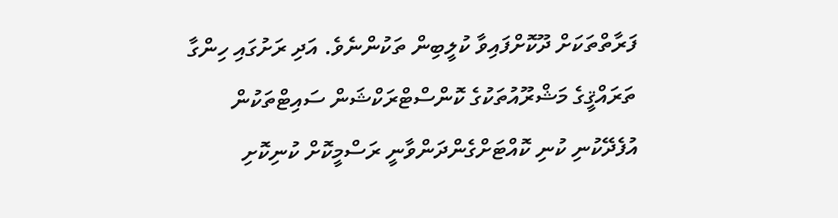ފަރާތްތަކަށް ދޫކޮށްފައިވާ ކުލީބިން ތަކުންނެވެ. އަދި ރަށުގައި ހިންގާ ތަރައްޤީގެ މަޝްރޫއުތަކުގެ ކޮންސްޓްރަކްޝަން ސައިޓްތަކުން އުފެދޭކުނި ކުނި ކޮއްޓަށްގެންދަންވާނީ ރަސްމީކޮށް ކުނިކޮށި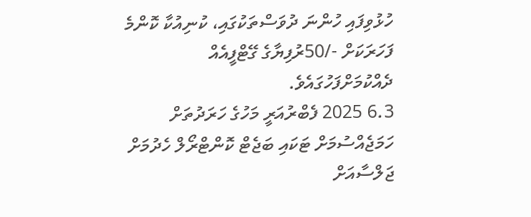ހުޅުވިފައި ހުންނަ ދުވަސްތަކުގައި، ކުނިއުކާ ކޮންމެ ފަހަރަކަށް -/50ރުފިޔާގެ ގޭޓްފީއެއް ދެއްކުމަށްފަހުގައެވެ.
6.3 2025 ފެބްރުއަރީ މަހުގެ ހަރަދުތަށް ހަމަޖެއްސުމަށް ޓަކައި ބަޖެޓް ކޮންޓްރޯލް ހެދުމަށް ޖަލްސާއަށް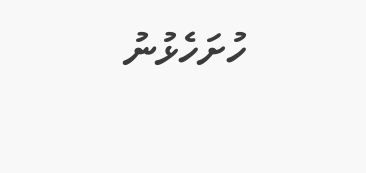ހުށަހެޅުނު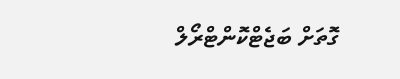ގޮތަށް ބަޖެޓްކޮންޓްރޯލް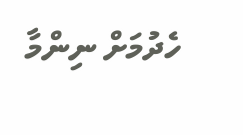ހެދުމަށް ނިންމާ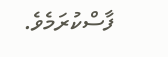ފާސްކުރަމެވެ.